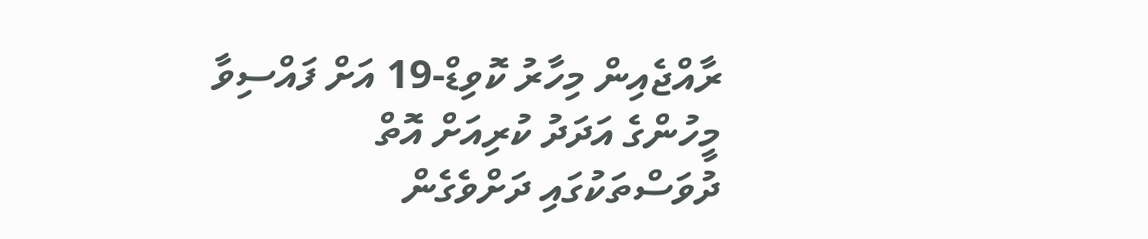ރާއްޖެއިން މިހާރު ކޮވިޑް-19 އަށް ފައްސިވާ މީހުންގެ އަދަދު ކުރިއަށް އޮތް ދުވަސްތަކުގައި ދަށްވެގެން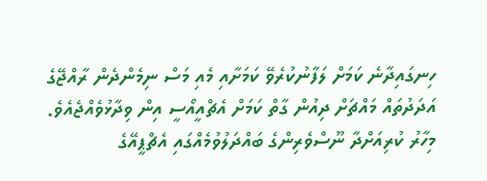ހިނގައިދާނެ ކަމަށް ލަފާނުކުރެވޭ ކަމަށާއި މެއި މަސް ނިމެންދެން ރާއްޖޭގެ އަދަދުތައް މައްޗަށް ދިއުން ގާތް ކަމަށް އެޗްއީއޯސީ އިން ވިދާޅުވެއްޖެއެވެ.
މިހާރު ކުރިއަށްދާ ނޫސްވެރިންގެ ބައްދަލުވުމެއްގައި އެޗްޕީއޭގެ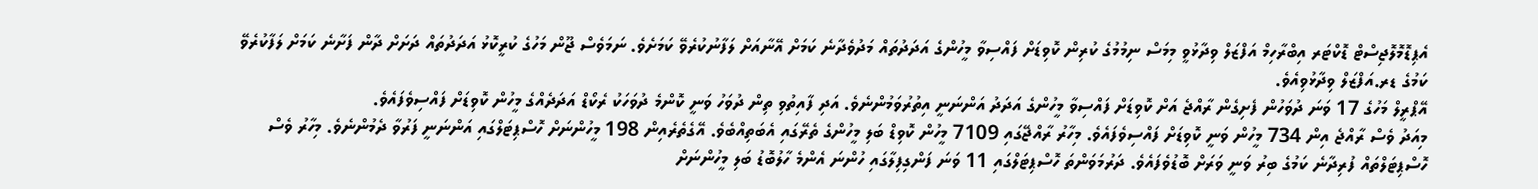އެޕިޑޮމޮލޮޖިސްޓް ޑޮކްޓަރ އިބްރާހިމް އަފްޒަލް ވިދާޅުވީ މިމަސް ނިމުމުގެ ކުރިން ކޮވިޑަށް ފައްސިވާ މީހުންގެ އަދަދުތައް މަދުވެދާނެ ކަމަށް އޭނާއަށް ލަފާނުކުރެވޭ ކަމަށެވެ. ނަމަވެސް ޖޫން މަހުގެ ކުރީކޮޅު އަދަދުތައް ދަށަށް ދާން ފަށާނެ ކަމަށް ލަފާކުރެވޭ ކަމުގެ ޑރ.އަފްޒަލް ވިދާޅުވިއެވެ.
އޭޕްރީލް މަހުގެ 17 ވަނަ ދުވަހުން ފެށިގެން ރާއްޖެ އަށް ކޮވިޑަށް ފައްސިވާ މީހުންގެ އަދަދު އަންނަނީ އިތުރުވަމުންނެވެ. އަދި ފާއިތުވި ތިން ދުވަހު ވަނީ ކޮންމެ ދުވަހަކު ރެކޯޑް އަދަދެއްގެ މީހުން ކޮވިޑަށް ފައްސިވެފައެވެ.
މިއަދު ވެސް ރާއްޖެ އިން 734 މީހުން ވަނީ ކޮވިޑަށް ފައްސިވެފައެވެ. މިހާރު ރާއްޖޭގައި 7109 މީހުން ކޮވިޑް ބަލި މީހުންގެ ތެރޭގައި އެބަތިއްބެވެ. އޭގެތެރެއިން 198 މީހުންނަށް ހޮސްޕިޓަލްގައި އަންނަނީ ފަރުވާ ދެމުންނެވެ. މިހާރު ވެސް ހޮސްޕިޓަލްތައް ފުރިދާނެ ކަމުގެ ބިރު ވަނީ ވަރަށް ބޮޑުވެފައެވެ. ދަރުމަވަންތަ ހޮސްޕިޓަލްގައި 11 ވަނަ ފަންގިފިލާގައި ހުންނަ އެންމެ ހާލުބޮޑު ބަލި މީހުންނަށް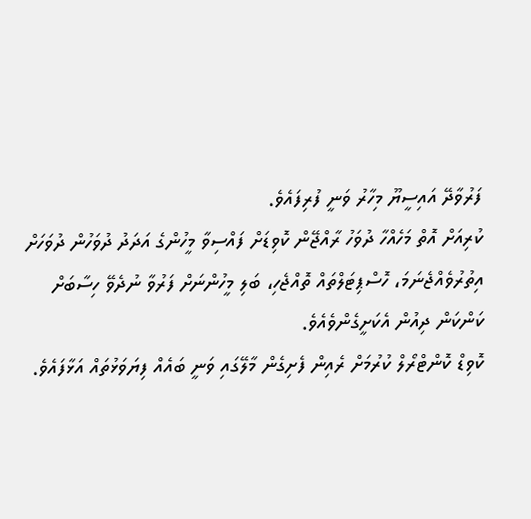ފަރުވާދޭ އައިސީޔޫ މިހާރު ވަނީ ފުރިފައެވެ.
ކުރިއަށް އޮތް މަހެއްހާ ދުވަހު ރާއްޖޭން ކޮވިޑަށް ފައްސިވާ މީހުންގެ އަދަދު ދުވަހުން ދުވަހަށް އިތުރުވެއްޖެނަމަ، ހޮސްޕިޓަލްތައް ތޮއްޖެހި، ބަލި މީހުންނަށް ފަރުވާ ނުދެވޭ ހިސާބަށް ކަންކަން ދިއުން އެކަށީގެންވެއެވެ.
ކޮވިޑް ކޮންޓްރޯލް ކުރުމަށް ރެއިން ފެށިގެން މާލޭގައި ވަނީ ބައެއް ފިޔަވަޅުތައް އަޅާފައެވެ.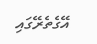އޭގެތެރޭގައި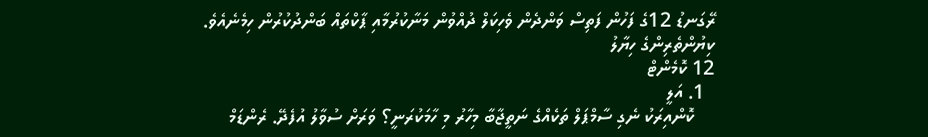ރޭގަނޑު 12ގެ ފަހުން ފަތިސް ވަންދެން ވެހިކަލް ދުއްވުން މަނާކުރުމާއި ޕާކްތައް ބަންދުކުރުން ހިމެނެއެވެ.
ކިޔުންތެރިންގެ ހިޔާލު
12 ކޮމެންޓް
  1. އަލީ
    ކޮންއިރަކު ނެގި ސާމްޕަލް ތަކެއްގެ ނަތީޖާބާ މިހާރު މި ހާމަކުރަނީ؟ ވަރަށް ސުވާލު އުފެދޭ. ރެންޑަމް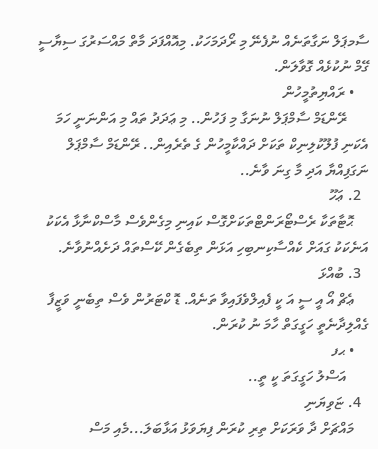ސާމޕަލް ނަގާތަނެއް ނުފެނޭ މި ރޯދަމަހަކު. މިއޮއްފަދަ މާތް މައްސަރުގަ ސިޔާސީ ގޭމް ނުކުޅެއް ގޮވާލަން.
    • ރައްޔިތުމީހުން
      ރޭންޑަމް ސާމްޕަލް ނުނަގާ މި ފަހުން.. މި ޢަދަދު ތައް މި އަންނަނީ ހަމަ އެކަނި ފުލޫކުލިނިކް ތަކަށް ދައްކާމީހުން ގެ ތެރެއިން.. ރޭންޑަމް ސާމްޕަލް ނަގަފިއްޔާ އަދި މާ ގިނަ ވާނެ..
  2. ޢަހޫ
    ޙޮޓާތަކާ ރެސްޓޯރަންޓްތަކަށްގޮސް ކައިނި މިގެންވެސް މާސްކްނާޅާ އެކަކު އަނެކަކު ގައަށް ކެއްސާކިނބިހި އަޅަން ތިބެގެން ކޭސްތައް ދަށެއްނުވާނެ.
  3. ބުއްޅަ
    ޢެޗް އޯ އީ ސީ އަ ކީ ފެއިލްވެފައިވާ ތަނެއް. ޑޮ ކްޓަރުން ވެސް ތިބެނީ ވަޒީފާ ގެއްލިދާނެތީ ހަގީގަތް ހާމަ ނު ކުރަން.
    • ޙފ
      އަސްލު ހަގީގަތަ ކީ ތީ..
  4. ޏަވިޔަނި
    މައްޗަށް ދާ ވަރަކަށް ތިރި ކުރަން ފިޔަވަޅު އަޅާބަލަ...މެއި މަސް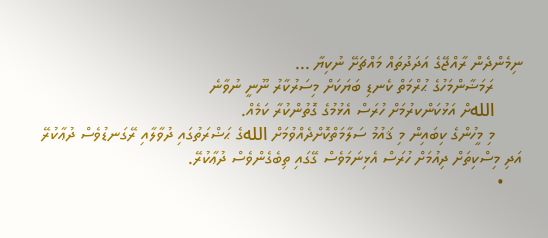ނިމެންދެން ރާއްޖޭގެ އަދަދުތައް މައްޗަށޭ ނުކިޔާ ...
      ރަމަޟާންމަހުގެ ޙުރްމަތް ކެނޑި ބަޔަކަށް މިސަރުކާރު ނޫނީ ނުވާނެ
      اللهށް އަޅުކަންކރުމަށް ހުރަސް އެޅުމުގެ ގޮތުންކުރާ ކަމެއް.
      މި މީހުންގެ ކިބައިން މި ޤައުމު ސަލާމަތްކޮށްދެއްވުމަށް اللهގެ ޙަޟްރަތުގައި ދުވާލާއި ރޭގަނޑުވެސް ދުޢާކުރޭ އަދި މިސްކިތަށް ދިއުމަށް ހުރަސް އެޅިނަމަވެސް ގޭގައި ތިބެގެންވެސް ދުޢާކުރޭ.
    •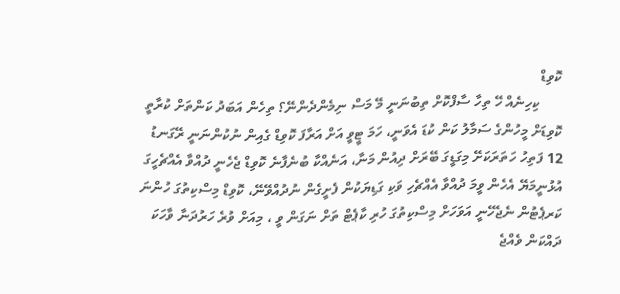ކޮވިޑް
      ކިހިނެއް ހޭ ތިހާ ސާފްކޮށް ތިބުނަނީ މޭ މަސް ނިމެންދެންނޭ؟ ތިހެން އަބަދު ކަންތަށް ކުރާތީ ކޮވިޑަށް މީހުންގެ ސަމާލު ކަން ކުޑަ އެވަނީ، ހަމަ ޓީވީ އަށް އަރާފަ ކޮވިޑް ގެއިން ނުކުންނަނީ ރޭގަނޑު 12 ފަތިހު ހަތަރަކަށޭ މިގަޑީގަ ބޭރަށް ދިއުން މަނާ، އަނެއްކާ ބުނެފާނެ ކޮވިޑް ޖެހެނީ ދުއްވާ އެއްޗެހީގަ އުޅުނީމަޔޭ އެހެން ވީމަ ދުއްވާ އެއްޗެހި ވަކި ގަޑިޔަކުން ފެށީގެން ނުދުއްވޭނޭ، ކޮވިޑް މިސްކިތުގަ ހުންނަ ކަރޕެޓުން ނެޖެހޭނީ އަވަހަށް މިސްކިތުގަ ހުރި ކާޕެޓް ތަށް ނަގަން ވީ ، މިއަށް ވުރެ ހަރުދަނާ ވާހަކަ ދައްކަން ވެއްޖެ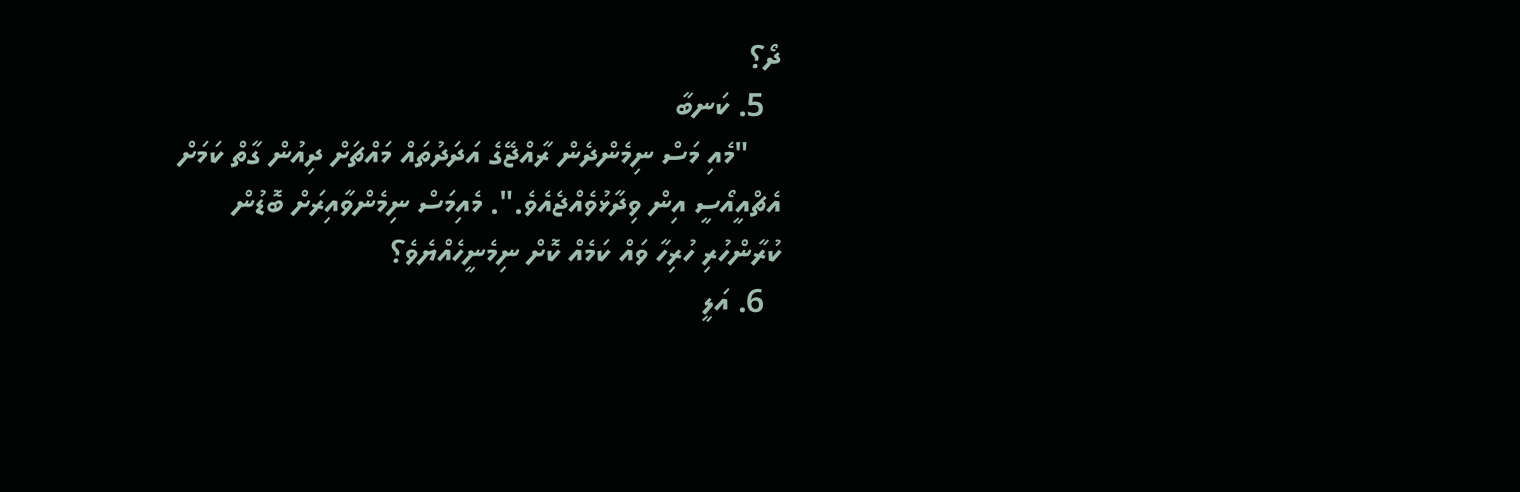ދޯ؟
  5. ކަނބާ
    "މެއި މަސް ނިމެންދެން ރާއްޖޭގެ އަދަދުތައް މައްޗަށް ދިއުން ގާތް ކަމަށް އެޗްއީއޯސީ އިން ވިދާޅުވެއްޖެއެވެ.". މެއިމަސް ނިމެންވާއިރަށް ބޮޑުން ކުރާންހުރި ހުރިހާ ވައް ކަމެއް ކޮށް ނިމެނީހެއްޔެވެ؟
  6. އަލީ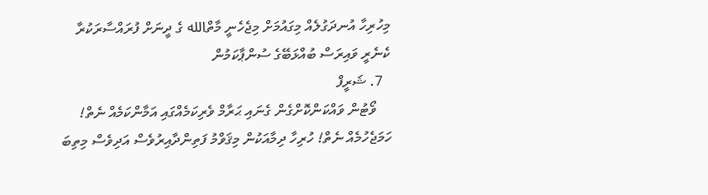މިހުރިހާ އުނދަގުލެއް މިގައުމަށް މިޖެހެނީ މާތްالله ގެ ދީނަށް ފުރައްސާރަކުރާ ކެނެރީ ވައިރަސް ބުއްޅަބޭގެ ސުންޕާކަމުން
  7. ޝަރީފް
    ވޯޓުން ވައްކަންކޮށްގެން ގެނައި ޙަރާމް ވެރިކަމެއްގައި އަމާންކަމެއް ނެތް! ހަމަޖެހުމެއް ނެތް! ހުރިހާ ދިމާއަކުން މިޤަވްމު ފަތިންދާއިރުވެސް އަދިވެސް މިތިބަ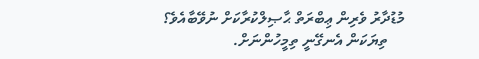މުޑުދާރު ވެރިން ޢިބްރަތް ޙާޞިލްކުރާކަށް ނުވޭބާއެވެ؟
    ތިޔަކަން އެނގޭނީ ތިމީހުންނަށް.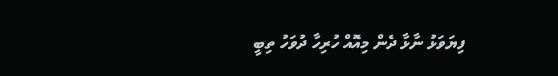ފިޔަވަޅު ނާޅާ ދެން މިއޮއް ހުރިހާ ދުވަހު ތިބީ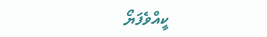ކީއްވެފަޔޯ